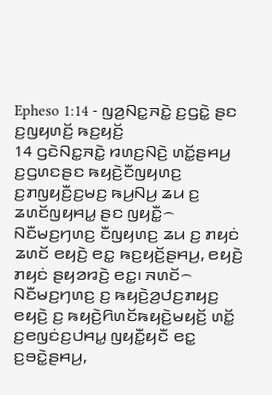Epheso 1:14 - ꤜꤤ꤬ꤡꤢ꤭ꤏꤢꤧ꤭ ꤢ꤬ꤞꤢꤧ꤭ ꤔꤢ ꤢ꤬ꤜꤟꤛꤢꤩ꤬ ꤒꤢ꤬ꤟꤢꤩ꤬
14 ꤞꤢꤧꤡꤢ꤭ꤏꤢꤧ꤭ ꤙꤛꤢ꤬ꤡꤢꤧ꤬ ꤛꤢꤩ꤭ꤔꤌꤣ꤬ ꤢ꤬ꤞꤛꤢꤔꤢ ꤒꤟꤢꤧ꤬ꤢꤪꤜꤟꤛꤢ꤬ ꤢ꤬ꤊꤜꤟꤢꤪ꤬ꤢ꤬ꤗꤢ꤬ ꤒꤣ꤬ꤡꤣ꤬ ꤘꤣ ꤢ꤬ ꤘꤛꤢꤩꤜꤟꤌꤣ꤭ ꤔꤢ ꤜꤟꤢꤪ꤭꤮ ꤡꤢꤪꤗꤢ꤬ꤚꤛꤢ꤬ ꤢꤪꤜꤟꤛꤢ꤬ ꤘꤣ ꤢ꤬ ꤊꤟꤢꤦ ꤘꤛꤢꤩ ꤕꤟꤢꤧ꤬ ꤕꤢ꤭ ꤒꤢ꤬ꤟꤢꤩ꤬ꤔꤌꤣ꤬, ꤕꤟꤢꤧ꤬ ꤊꤟꤢꤦ ꤔꤟꤤꤙꤢꤧ꤬ ꤕꤢ꤭꤯ ꤏꤛꤢꤩ꤮ ꤡꤢꤪꤗꤢ꤬ꤚꤛꤢ꤬ ꤢ꤬ ꤒꤟꤢꤧ꤬ꤤ꤬ꤓꤢ꤬ꤊꤟꤢ꤬ ꤕꤟꤢꤧ꤬ ꤢ꤬ ꤒꤟꤢꤧ꤬ꤖꤛꤢꤩꤒꤟꤢꤧ꤬ꤗꤟꤢꤩ꤬ ꤛꤢꤩ꤭ ꤢ꤬ꤕꤜꤢꤦꤢ꤬ꤓꤌꤣ꤭ ꤜꤟꤢꤪ꤭ꤟꤢꤪ ꤕꤢ꤭ ꤢ꤬ꤋꤢꤧ꤭ꤔꤌꤣ꤬,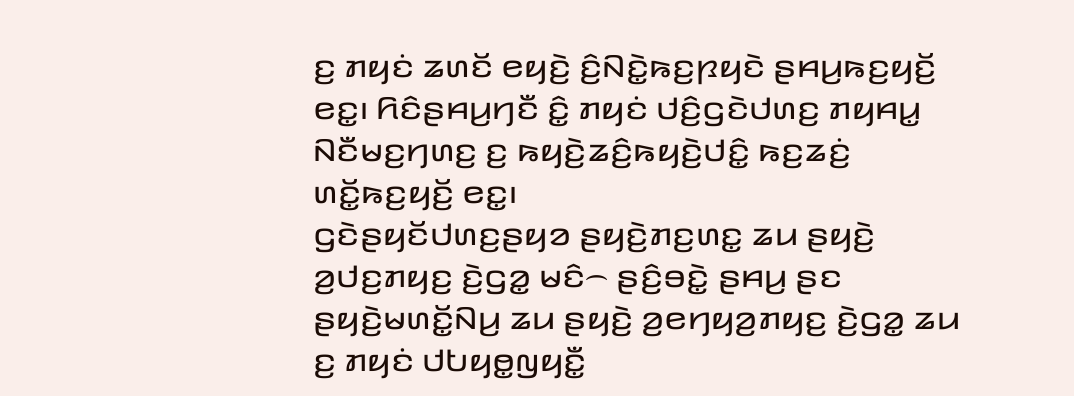ꤢ꤬ ꤊꤟꤢꤦ ꤘꤛꤢꤩ ꤕꤟꤢꤧ꤬ ꤢꤨ꤬ꤡꤢꤧ꤭ꤒꤢ꤬ꤐꤟꤢꤧ ꤔꤌꤣ꤬ꤒꤢ꤬ꤟꤢꤩ꤬ ꤕꤢ꤭꤯ ꤖꤢꤨꤔꤌꤣ꤬ꤚꤢꤪ ꤢꤨ꤭ ꤊꤟꤢꤦ ꤓꤢꤨ꤬ꤞꤢꤧꤓꤛꤢ꤬ ꤊꤟꤌꤣ꤭ ꤡꤢꤪꤗꤢ꤬ꤚꤛꤢ꤬ ꤢ꤬ ꤒꤟꤢꤧ꤬ꤘꤢꤨ꤬ꤒꤟꤢꤧ꤬ꤓꤢꤨ꤭ ꤒꤢ꤬ꤘꤢꤦ꤬ ꤛꤢꤩ꤭ꤒꤢ꤬ꤟꤢꤩ꤬ ꤕꤢ꤭꤯
ꤞꤢꤧꤔꤟꤢꤩꤓꤛꤢ꤬ꤔꤟꤤ ꤔꤟꤢꤧ꤬ꤊꤢ꤬ꤛꤢ꤭ ꤘꤣ ꤔꤟꤢꤧ꤬ ꤤ꤬ꤓꤢ꤬ꤊꤟꤢ꤬ ꤢꤧ꤬ꤞꤤ꤭ ꤗꤢꤨ꤮ ꤔꤢꤨ꤬ꤋꤢꤧ꤭ ꤔꤌꤣ꤬ ꤔꤢ ꤔꤟꤢꤧ꤬ꤗꤛꤢꤩ꤭ꤡꤣ꤬ ꤘꤣ ꤔꤟꤢꤧ꤬ ꤤ꤬ꤕꤚꤟꤤ꤬ꤊꤟꤢ꤬ ꤢꤧ꤬ꤞꤤ꤭ ꤘꤣ ꤢ꤬ ꤊꤟꤢꤦ ꤓꤝꤟꤥ꤭ꤜꤟꤢꤪ꤭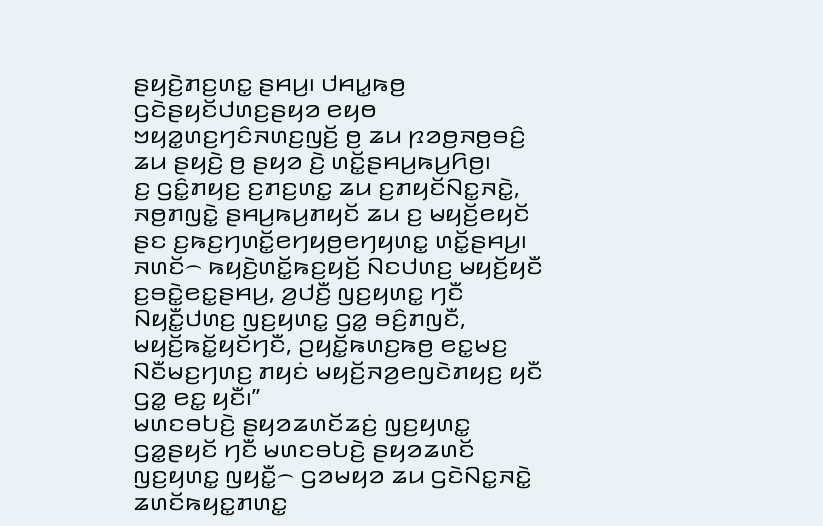ꤔꤟꤢꤧ꤬ꤊꤢ꤬ꤛꤢ꤭ ꤔꤌꤣ꤬꤯ ꤓꤌꤣ꤭ꤒꤥ꤬ ꤞꤢꤧꤔꤟꤢꤩꤓꤛꤢ꤬ꤔꤟꤤ ꤕꤟꤥ ꤠꤟꤤ꤭ꤛꤢ꤬ꤚꤢꤨꤏꤛꤢ꤬ꤜꤢꤩ꤬ ꤥ꤬ ꤘꤣ ꤐꤤꤥ꤬ꤏꤥ꤬ꤋꤢꤨ꤬ ꤘꤣ ꤔꤟꤢꤧ꤬ ꤥ꤬ ꤔꤟꤤ ꤢꤧ꤬ ꤛꤢꤩ꤭ꤔꤌꤣ꤬ꤒꤣ꤬ꤖꤥ꤬꤯
ꤢ꤬ ꤞꤢꤨ꤭ꤊꤟꤢ꤬ ꤢ꤬ꤊꤢ꤬ꤛꤢ꤭ ꤘꤣ ꤢ꤬ꤊꤟꤢꤩꤡꤢ꤭ꤏꤢꤧ꤭, ꤏꤥ꤬ꤊꤜꤢꤧ꤭ ꤔꤌꤣ꤬ꤒꤣ꤬ꤊꤟꤢꤩ ꤘꤣ ꤢ꤬ ꤗꤟꤢꤩ꤬ꤕꤟꤢꤩ ꤔꤢ ꤢ꤬ꤒꤢ꤬ꤚꤛꤢꤩ꤭ꤕꤚꤟꤥ꤬ꤕꤚꤟꤛꤢ꤭ ꤛꤢꤩ꤭ꤔꤌꤣ꤬꤯
ꤏꤛꤢꤩ꤮ ꤒꤟꤢꤧ꤬ꤛꤢꤩ꤭ꤒꤢ꤬ꤟꤢꤩ꤬ ꤡꤢꤓꤛꤢ꤬ ꤗꤟꤢꤩ꤬ꤟꤢꤪ ꤢ꤬ꤋꤢꤧ꤭ꤕꤢ꤭ꤔꤌꤣ꤬, ꤤ꤬ꤓꤢꤪ꤬ ꤜꤢ꤬ꤟꤛꤢ꤭ ꤚꤢꤪ ꤡꤟꤢꤪ꤭ꤓꤛꤢ꤬ ꤜꤢ꤬ꤟꤛꤢ꤭ ꤞꤤ꤭ ꤋꤢꤨ꤬ꤊꤜꤢꤪ, ꤗꤟꤢꤩ꤬ꤒꤢꤩ꤭ꤟꤢꤩꤚꤢꤪ, ꤑꤟꤢꤩ꤭ꤒꤛꤢ꤬ꤒꤥ꤬ ꤕꤢ꤭ꤗꤢ꤬ ꤡꤢꤪꤗꤢ꤬ꤚꤛꤢ꤬ ꤊꤟꤢꤦ ꤗꤟꤢꤩ꤬ꤏꤤ꤬ꤕꤜꤢꤧꤊꤟꤢ꤬ ꤟꤢꤪ ꤞꤤ꤭ ꤕꤢ꤭ ꤟꤢꤪ꤯”
ꤗꤛꤢꤋꤝꤢꤧ꤬ ꤔꤟꤤꤘꤛꤢꤩꤘꤢꤦ꤬ ꤜꤢ꤬ꤟꤛꤢ꤭ ꤞꤤ꤭ꤔꤟꤢꤩ ꤚꤢꤪ ꤗꤛꤢꤋꤝꤢꤧ꤬ ꤔꤟꤤꤘꤛꤢꤩ ꤜꤢ꤬ꤟꤛꤢ꤭ ꤜꤟꤢꤪ꤭꤮ ꤞꤤꤗꤟꤤ ꤘꤣ ꤞꤢꤧꤡꤢ꤭ꤏꤢꤧ꤭ ꤘꤛꤢꤩꤒꤟꤢ꤭ꤊꤛꤢ꤭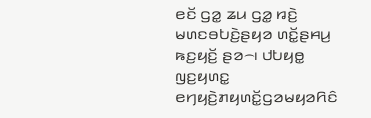ꤕꤢꤩ ꤞꤤ꤭ ꤘꤣ ꤞꤤ꤭ ꤙꤢꤧ꤬ ꤗꤛꤢꤋꤝꤢꤧ꤬ꤔꤟꤤ ꤛꤢꤩ꤭ꤔꤌꤣ꤬ ꤒꤢ꤬ꤟꤢꤩ꤬ ꤔꤤ꤮꤯ ꤓꤝꤟꤥ꤭ ꤜꤢ꤬ꤟꤛꤢ꤭ ꤕꤚꤟꤢꤧ꤬ꤊꤟꤛꤢꤩ꤭ꤞꤤꤗꤟꤤꤖꤢꤨ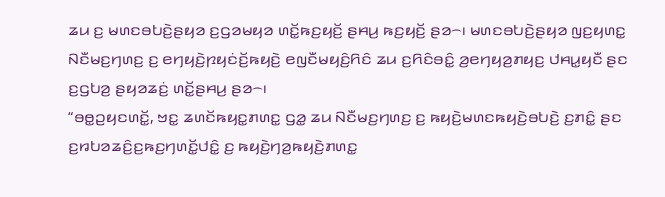ꤘꤣ ꤢ꤬ ꤗꤛꤢꤋꤝꤢꤧ꤬ꤔꤟꤤ ꤢ꤬ꤞꤤꤗꤟꤤ ꤛꤢꤩ꤭ꤒꤢ꤬ꤟꤢꤩ꤬ ꤔꤌꤣ꤬ ꤒꤢ꤬ꤟꤢꤩ꤬ ꤔꤤ꤮꤯ ꤗꤛꤢꤋꤝꤢꤧ꤬ꤔꤟꤤ ꤜꤢ꤬ꤟꤛꤢ꤭ ꤡꤢꤪꤗꤢ꤬ꤚꤛꤢ꤬ ꤢ꤬ ꤕꤚꤟꤢꤧ꤬ꤐꤟꤢꤦꤢꤩ꤬ꤒꤟꤢꤧ꤬ ꤕꤜꤢꤪꤗꤟꤢꤨ꤬ꤖꤢꤨ ꤘꤣ ꤢ꤬ꤖꤢꤨꤋꤢꤨ꤭ ꤤ꤬ꤕꤚꤟꤤ꤬ꤊꤟꤢ꤬ ꤓꤌꤣ꤭ꤟꤢꤪ ꤔꤢ ꤢ꤬ꤞꤝꤤ꤬ ꤔꤟꤤꤘꤢꤦ꤬ ꤛꤢꤩ꤭ꤔꤌꤣ꤬ ꤔꤤ꤮꤯
“ꤋꤥ꤭ꤑꤟꤢꤛꤢꤩ꤭, ꤠꤢ꤭ ꤘꤛꤢꤩꤒꤟꤢ꤭ꤊꤛꤢ꤭ ꤞꤤ꤭ ꤘꤣ ꤡꤢꤪꤗꤢ꤬ꤚꤛꤢ꤬ ꤢ꤬ ꤒꤟꤢꤧ꤬ꤗꤛꤢꤒꤟꤢꤧ꤬ꤋꤝꤢꤧ꤬ ꤢ꤬ꤊꤢꤨ꤭ ꤔꤢ ꤢ꤬ꤙꤝꤤꤘꤢꤨ꤬ꤢ꤬ꤒꤢ꤬ꤚꤛꤢꤩ꤭ꤓꤢꤨ꤭ ꤢ꤬ ꤒꤟꤢꤧ꤬ꤚꤤ꤬ꤒꤟꤢꤧ꤬ꤊꤛꤢ꤭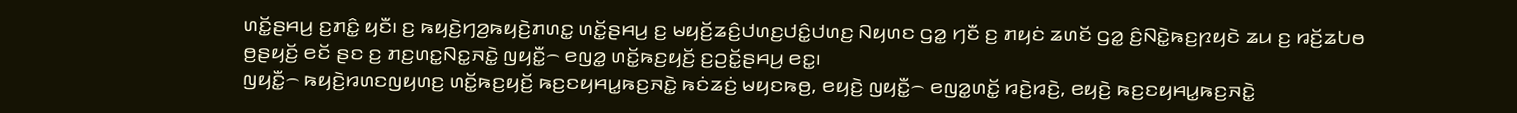ꤛꤢꤩ꤭ꤔꤌꤣ꤬ ꤢ꤬ꤊꤢꤨ꤭ ꤟꤢꤪ꤯ ꤢ꤬ ꤒꤟꤢꤧ꤬ꤚꤤ꤬ꤒꤟꤢꤧ꤬ꤊꤛꤢ꤭ ꤛꤢꤩ꤭ꤔꤌꤣ꤬ ꤢ꤬ ꤗꤟꤢꤩ꤬ꤘꤢꤨ꤬ꤓꤛꤢ꤬ꤓꤢꤨ꤭ꤓꤛꤢ꤬ ꤡꤟꤛꤢ ꤞꤤ꤭ ꤚꤢꤪ ꤢ꤬ ꤊꤟꤢꤦ ꤘꤛꤢꤩ ꤞꤤ꤭ ꤢꤨ꤬ꤡꤢꤧ꤭ꤒꤢ꤬ꤐꤟꤢꤧ ꤘꤣ ꤢ꤬ ꤙꤢꤩ꤬ꤘꤝꤥ ꤥ꤬ꤔꤟꤢꤩ꤬ ꤕꤢꤩ ꤔꤢ ꤢ꤬ ꤊꤢ꤬ꤛꤢ꤭ꤡꤢ꤭ꤏꤢꤧ꤭ ꤜꤟꤢꤪ꤭꤮ ꤕꤜꤤ꤭ ꤛꤢꤩ꤭ꤒꤢ꤬ꤟꤢꤩ꤬ ꤢ꤬ꤑꤢꤩ꤭ꤔꤌꤣ꤬ ꤕꤢ꤭꤯
ꤜꤟꤢꤪ꤭꤮ ꤒꤟꤢꤧ꤬ꤙꤛꤢꤜꤟꤛꤢ꤬ ꤛꤢꤩ꤭ꤒꤢ꤬ꤟꤢꤩ꤬ ꤒꤢ꤬ꤢꤟꤌꤣ꤭ꤒꤢ꤬ꤏꤢꤧ꤭ ꤒꤢꤦꤘꤢꤦ꤬ ꤗꤟꤢꤒꤥ꤬, ꤕꤟꤢꤧ꤬ ꤜꤟꤢꤪ꤭꤮ ꤕꤜꤤ꤭ꤛꤢꤩ꤭ ꤙꤢꤧ꤬ꤙꤢꤧ꤬, ꤕꤟꤢꤧ꤬ ꤒꤢ꤬ꤢꤟꤌꤣ꤭ꤒꤢ꤬ꤏꤢꤧ꤭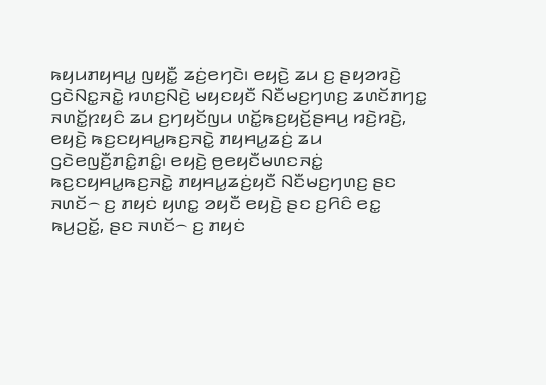ꤒꤟꤣꤊꤟꤌꤣ꤭ ꤜꤟꤢꤪ꤭ ꤘꤢꤦ꤬ꤕꤚꤢꤧ꤯ ꤕꤟꤢꤧ꤬ ꤘꤣ ꤢ꤬ ꤔꤟꤤꤙꤢꤧ꤬ ꤞꤢꤧꤡꤢ꤭ꤏꤢꤧ꤭ ꤙꤛꤢ꤬ꤡꤢꤧ꤬ ꤗꤟꤢꤟꤢꤪ ꤡꤢꤪꤗꤢ꤬ꤚꤛꤢ꤬ ꤘꤛꤢꤩꤊꤚꤢ꤭ ꤏꤛꤢꤩ꤭ꤐꤟꤢꤨ ꤘꤣ ꤢ꤬ꤚꤟꤢꤩꤜꤣ ꤛꤢꤩ꤭ꤒꤢ꤬ꤟꤢꤩ꤬ꤔꤌꤣ꤬ ꤙꤢꤧ꤬ꤙꤢꤧ꤬, ꤕꤟꤢꤧ꤬ ꤒꤢ꤬ꤢꤟꤌꤣ꤭ꤒꤢ꤬ꤏꤢꤧ꤭ ꤊꤟꤌꤣ꤭ꤘꤢꤦ꤬ ꤘꤣ ꤞꤢꤧꤕꤜꤢꤪ꤬ꤊꤢꤨ꤭ꤊꤢꤨ꤭꤯ ꤕꤟꤢꤧ꤬ ꤥ꤬ꤕꤟꤢꤪꤗꤛꤢꤏꤢꤦ꤭ ꤒꤢ꤬ꤢꤟꤌꤣ꤭ꤒꤢ꤬ꤏꤢꤧ꤭ ꤊꤟꤌꤣ꤭ꤘꤢꤦ꤬ꤟꤢꤪ ꤡꤢꤪꤗꤢ꤬ꤚꤛꤢ꤬ ꤔꤢ ꤏꤛꤢꤩ꤮ ꤢ꤬ ꤊꤟꤢꤦ ꤟꤛꤢ꤭ ꤤꤟꤢꤪ ꤕꤟꤢꤧ꤬ ꤔꤢ ꤢ꤬ꤖꤢꤨ ꤕꤢ꤭ ꤒꤣ꤬ꤑꤢꤩ꤭, ꤔꤢ ꤏꤛꤢꤩ꤮ ꤢ꤬ ꤊꤟꤢꤦ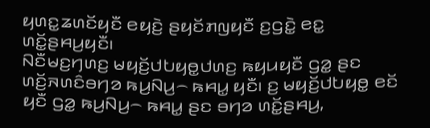ꤟꤛꤢ꤭ꤘꤛꤢꤩꤟꤢꤪ ꤕꤟꤢꤧ꤬ ꤔꤟꤢꤩꤊꤜꤟꤢꤪ ꤢ꤬ꤞꤢꤧ꤭ ꤕꤢ꤭ ꤛꤢꤩ꤭ꤔꤌꤣ꤬ꤟꤢꤪ꤯
ꤡꤢꤪꤗꤢ꤬ꤚꤛꤢ꤬ ꤗꤟꤢꤩ꤬ꤓꤝꤟꤥ꤭ꤓꤛꤢ꤬ ꤒꤟꤣꤟꤢꤪ ꤞꤤ꤭ ꤔꤢ ꤛꤢꤩ꤬ꤏꤛꤢꤨꤋꤚꤤ ꤒꤣ꤬ꤡꤣ꤬꤮ ꤒꤌꤣ꤭ ꤟꤢꤪ꤯ ꤢ꤬ ꤗꤟꤢꤩ꤬ꤓꤝꤟꤥ꤭ ꤕꤢꤩ ꤟꤢꤪ ꤞꤤ꤭ ꤒꤣ꤬ꤡꤣ꤬꤮ ꤒꤌꤣ꤭ ꤔꤢ ꤋꤚꤤ ꤛꤢꤩ꤭ꤔꤌꤣ꤬,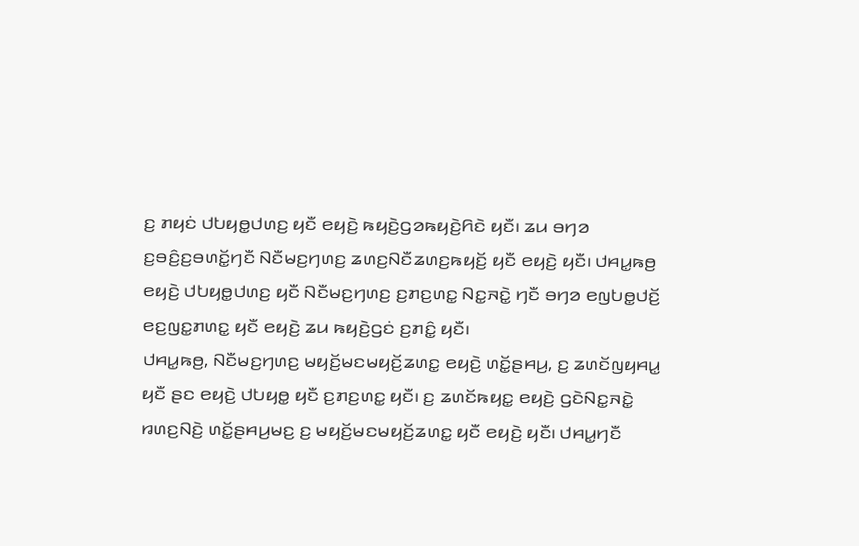ꤢ꤬ ꤊꤟꤢꤦ ꤓꤝꤟꤥ꤭ꤓꤛꤢ꤬ ꤟꤢꤪ ꤕꤟꤢꤧ꤬ ꤒꤟꤢꤧ꤬ꤞꤤꤒꤟꤢꤧ꤬ꤖꤢꤧ ꤟꤢꤪ꤯ ꤘꤣ ꤋꤚꤤ ꤢ꤬ꤋꤢꤨ꤬ꤢ꤬ꤋꤛꤢꤩ꤭ꤚꤢꤪ ꤡꤢꤪꤗꤢ꤬ꤚꤛꤢ꤬ ꤘꤛꤢ꤬ꤡꤢꤪꤘꤛꤢ꤬ꤒꤟꤢꤩ꤬ ꤟꤢꤪ ꤕꤟꤢꤧ꤬ ꤟꤢꤪ꤯ ꤓꤌꤣ꤭ꤒꤥ꤬ ꤕꤟꤢꤧ꤬ ꤓꤝꤟꤥ꤭ꤓꤛꤢ꤬ ꤟꤢꤪ ꤡꤢꤪꤗꤢ꤬ꤚꤛꤢ꤬ ꤢ꤬ꤊꤢ꤬ꤛꤢ꤭ ꤡꤢ꤭ꤏꤢꤧ꤭ ꤚꤢꤪ ꤋꤚꤤ ꤕꤜꤝꤥ꤭ꤓꤢꤩ꤬ ꤕꤢ꤬ꤜꤢ꤭ꤊꤛꤢ꤭ ꤟꤢꤪ ꤕꤟꤢꤧ꤬ ꤘꤣ ꤒꤟꤢꤧ꤬ꤞꤢꤦ ꤢ꤬ꤊꤢꤨ꤭ ꤟꤢꤪ꤯
ꤓꤌꤣ꤭ꤒꤥ꤬, ꤡꤢꤪꤗꤢ꤬ꤚꤛꤢ꤬ ꤗꤟꤢꤩ꤬ꤗꤢꤗꤟꤢꤩ꤬ꤘꤛꤢ꤭ ꤕꤟꤢꤧ꤬ ꤛꤢꤩ꤭ꤔꤌꤣ꤬, ꤢ꤬ ꤘꤛꤢꤩꤜꤟꤌꤣ꤭ ꤟꤢꤪ ꤔꤢ ꤕꤟꤢꤧ꤬ ꤓꤝꤟꤥ꤭ ꤟꤢꤪ ꤢ꤬ꤊꤢ꤬ꤛꤢ꤭ ꤟꤢꤪ꤯ ꤢ꤬ ꤘꤛꤢꤩꤒꤟꤢ꤭ ꤕꤟꤢꤧ꤬ ꤞꤢꤧꤡꤢ꤭ꤏꤢꤧ꤭ ꤙꤛꤢ꤬ꤡꤢꤧ꤬ ꤛꤢꤩ꤭ꤔꤌꤣ꤬ꤗꤢ꤬ ꤢ꤬ ꤗꤟꤢꤩ꤬ꤗꤢꤗꤟꤢꤩ꤬ꤘꤛꤢ꤭ ꤟꤢꤪ ꤕꤟꤢꤧ꤬ ꤟꤢꤪ꤯ ꤓꤌꤣ꤭ꤚꤢꤪ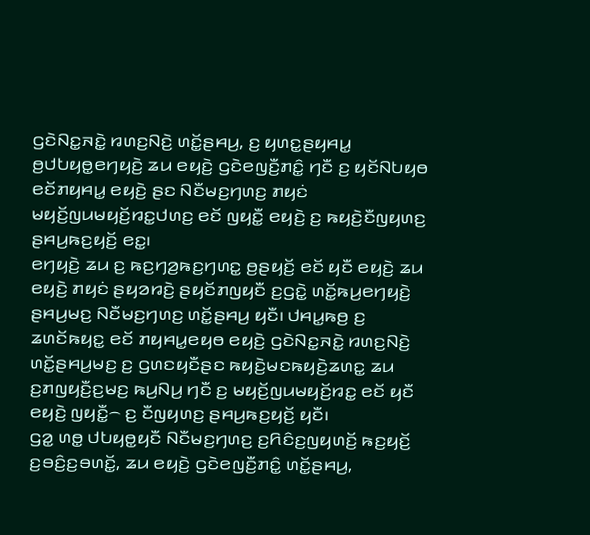ꤞꤢꤧꤡꤢ꤭ꤏꤢꤧ꤭ ꤙꤛꤢ꤬ꤡꤢꤧ꤬ ꤛꤢꤩ꤭ꤔꤌꤣ꤬, ꤢ꤬ ꤟꤛꤢ꤭ꤔꤟꤌꤣ꤭ ꤥ꤬ꤓꤝꤟꤥ꤭ꤕꤚꤟꤢꤧ꤬ ꤘꤣ ꤕꤟꤢꤧ꤬ ꤞꤢꤧꤕꤜꤢꤪ꤬ꤊꤢꤨ꤭ ꤚꤢꤪ ꤢ꤬ ꤟꤢꤩꤡꤝꤟꤥ ꤕꤢꤩꤊꤟꤌꤣ꤭ ꤕꤟꤢꤧ꤬ ꤔꤢ ꤡꤢꤪꤗꤢ꤬ꤚꤛꤢ꤬ ꤊꤟꤢꤦ ꤗꤟꤢꤩ꤬ꤜꤣꤗꤟꤢꤩ꤬ꤙꤢ꤭ꤓꤛꤢ꤬ ꤕꤢꤩ ꤜꤟꤢꤪ꤭ ꤕꤟꤢꤧ꤬ ꤢ꤬ ꤒꤟꤢꤧ꤬ꤢꤪꤜꤟꤛꤢ꤬ ꤔꤌꤣ꤬ꤒꤢ꤬ꤟꤢꤩ꤬ ꤕꤢ꤭꤯
ꤕꤚꤟꤢꤧ꤬ ꤘꤣ ꤢ꤬ ꤒꤢ꤬ꤚꤤ꤬ꤒꤢ꤬ꤚꤛꤢ꤭ ꤥ꤬ꤔꤟꤢꤩ꤬ ꤕꤢꤩ ꤟꤢꤪ ꤕꤟꤢꤧ꤬ ꤘꤣ ꤕꤟꤢꤧ꤬ ꤊꤟꤢꤦ ꤔꤟꤤꤙꤢꤧ꤬ ꤔꤟꤢꤩꤊꤜꤟꤢꤪ ꤢ꤬ꤞꤢꤧ꤭ ꤛꤢꤩ꤭ꤒꤣ꤬ꤕꤚꤟꤢꤧ꤬ ꤔꤌꤣ꤬ꤗꤢ꤬ ꤡꤢꤪꤗꤢ꤬ꤚꤛꤢ꤬ ꤛꤢꤩ꤭ꤔꤌꤣ꤬ ꤟꤢꤪ꤯ ꤓꤌꤣ꤭ꤒꤥ꤬ ꤢ꤬ ꤘꤛꤢꤩꤒꤟꤢ꤭ ꤕꤢꤩ ꤊꤟꤌꤣ꤭ꤕꤟꤥ ꤕꤟꤢꤧ꤬ ꤞꤢꤧꤡꤢ꤭ꤏꤢꤧ꤭ ꤙꤛꤢ꤬ꤡꤢꤧ꤬ ꤛꤢꤩ꤭ꤔꤌꤣ꤬ꤗꤢ꤬ ꤢ꤬ ꤞꤛꤢꤟꤢꤪꤔꤢ ꤒꤟꤢꤧ꤬ꤗꤢꤒꤟꤢꤧ꤬ꤘꤛꤢ꤭ ꤘꤣ ꤢ꤬ꤊꤜꤟꤢꤪ꤬ꤢ꤬ꤗꤢ꤬ ꤒꤣ꤬ꤡꤣ꤬ ꤚꤢꤪ ꤢ꤬ ꤗꤟꤢꤩ꤬ꤜꤣꤗꤟꤢꤩ꤬ꤙꤢ꤭ ꤕꤢꤩ ꤟꤢꤪ ꤕꤟꤢꤧ꤬ ꤜꤟꤢꤪ꤭꤮ ꤢ꤬ ꤢꤪꤜꤟꤛꤢ꤬ ꤔꤌꤣ꤬ꤒꤢ꤬ꤟꤢꤩ꤬ ꤟꤢꤪ꤯
ꤞꤤ꤭ ꤛꤥ꤭ ꤓꤝꤟꤥ꤭ꤟꤢꤪ ꤡꤢꤪꤗꤢ꤬ꤚꤛꤢ꤬ ꤢ꤬ꤖꤢꤨꤢ꤬ꤜꤟꤛꤢꤩ꤬ ꤒꤢ꤬ꤟꤢꤩ꤬ ꤢ꤬ꤋꤢꤨ꤬ꤢ꤬ꤋꤛꤢꤩ꤭, ꤘꤣ ꤕꤟꤢꤧ꤬ ꤞꤢꤧꤕꤜꤢꤪ꤬ꤊꤢꤨ꤭ ꤛꤢꤩ꤭ꤔꤌꤣ꤬,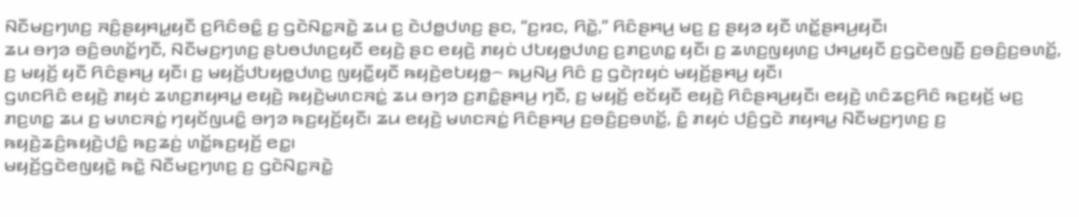ꤡꤢꤪꤗꤢ꤬ꤚꤛꤢ꤬ ꤏꤢꤨ꤬ꤔꤟꤌꤣ꤭ꤟꤢꤪ ꤢ꤬ꤖꤢꤨꤋꤢꤨ꤭ ꤢ꤬ ꤞꤢꤧꤡꤢ꤭ꤏꤢꤧ꤭ ꤘꤣ ꤢ꤬ ꤢꤧꤓꤥ꤭ꤓꤛꤢ꤬ ꤔꤢ, “ꤢ꤬ꤙꤢ, ꤖꤢꤧ꤭,” ꤖꤢꤨꤔꤌꤣ꤬ ꤗꤢ꤬ ꤢ꤬ ꤔꤟꤤ ꤟꤢꤪ ꤛꤢꤩ꤭ꤔꤌꤣ꤬ꤟꤢꤪ꤯
ꤘꤣ ꤋꤚꤤ ꤋꤢꤨ꤬ꤋꤛꤢꤩ꤭ꤚꤢꤪ, ꤡꤢꤪꤗꤢ꤬ꤚꤛꤢ꤬ ꤔꤝꤥꤓꤛꤢ꤬ꤟꤢꤪ ꤕꤟꤢꤧ꤬ ꤔꤢ ꤕꤟꤢꤧ꤬ ꤊꤟꤢꤦ ꤓꤝꤟꤥ꤭ꤓꤛꤢ꤬ ꤢ꤬ꤊꤢ꤬ꤛꤢ꤭ ꤟꤢꤪ꤯ ꤢ꤬ ꤘꤛꤢ꤬ꤜꤟꤛꤢ꤬ ꤓꤌꤣ꤭ꤟꤢꤪ ꤢ꤬ꤞꤢꤧꤕꤜꤢꤪ꤬ ꤢ꤬ꤋꤢꤨ꤬ꤢ꤬ꤋꤛꤢꤩ꤭, ꤢ꤬ ꤗꤟꤢꤩ꤬ ꤟꤢꤪ ꤖꤢꤨꤔꤌꤣ꤬ ꤟꤢꤪ꤯ ꤢ꤬ ꤗꤟꤢꤩ꤬ꤓꤝꤟꤥ꤭ꤓꤛꤢ꤬ ꤜꤟꤢꤪ꤭ꤟꤢꤪ ꤒꤟꤢꤧ꤬ꤕꤝꤟꤥ꤭꤮ ꤒꤣ꤬ꤡꤣ꤬ ꤖꤢꤨ ꤢ꤬ ꤞꤢꤧꤐꤟꤢꤦ ꤗꤟꤢꤩ꤬ꤔꤌꤣ꤬ ꤟꤢꤪ꤯
ꤞꤛꤢꤖꤢꤨ ꤕꤟꤢꤧ꤬ ꤊꤟꤢꤦ ꤘꤛꤢ꤬ꤊꤟꤌꤣ꤭ ꤕꤟꤢꤧ꤬ ꤒꤟꤢꤧ꤬ꤗꤛꤢꤏꤢꤦ꤭ ꤘꤣ ꤋꤚꤤ ꤢ꤬ꤊꤢꤨ꤭ꤔꤌꤣ꤬ ꤚꤢꤪ, ꤢ꤬ ꤗꤟꤢꤩ꤬ ꤕꤢꤩꤟꤢꤪ ꤕꤟꤢꤧ꤬ ꤖꤢꤨꤔꤌꤣ꤬ꤟꤢꤪ꤯ ꤕꤟꤢꤧ꤬ ꤛꤢꤨꤘꤢ꤬ꤖꤢꤨ ꤒꤢ꤬ꤟꤢꤩ꤬ ꤗꤢ꤬ ꤊꤢ꤬ꤛꤢ꤭ ꤘꤣ ꤢ꤬ ꤗꤛꤢꤏꤢꤦ꤭ ꤚꤟꤢꤩꤜꤣꤢꤨ꤭ ꤋꤚꤤ ꤒꤢ꤬ꤟꤢꤩ꤬ꤟꤢꤪ꤯ ꤘꤣ ꤕꤟꤢꤧ꤬ ꤗꤛꤢꤏꤢꤦ꤭ ꤖꤢꤨꤔꤌꤣ꤬ ꤢ꤬ꤋꤢꤨ꤬ꤢ꤬ꤋꤛꤢꤩ꤭, ꤢꤨ꤭ ꤊꤟꤢꤦ ꤓꤢꤨ꤬ꤞꤢꤧ ꤊꤟꤌꤣ꤭ ꤡꤢꤪꤗꤢ꤬ꤚꤛꤢ꤬ ꤢ꤬ ꤒꤟꤢꤧ꤬ꤘꤢꤨ꤬ꤒꤟꤢꤧ꤬ꤓꤢꤨ꤭ ꤒꤢ꤬ꤘꤢꤦ꤬ ꤛꤢꤩ꤭ꤒꤢ꤬ꤟꤢꤩ꤬ ꤕꤢ꤭꤯
ꤗꤟꤢꤩ꤬ꤞꤢꤧꤕꤜꤟꤢꤧ꤭ ꤒꤢꤧ꤭ ꤡꤢꤪꤗꤢ꤬ꤚꤛꤢ꤬ ꤢ꤬ ꤞꤢꤧꤡꤢ꤭ꤏꤢꤧ꤭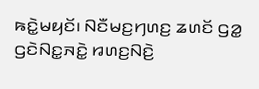ꤒꤢꤧ꤭ꤗꤟꤢꤩ꤯ ꤡꤢꤪꤗꤢ꤬ꤚꤛꤢ꤬ ꤘꤛꤢꤩ ꤞꤤ꤭ ꤞꤢꤧꤡꤢ꤭ꤏꤢꤧ꤭ ꤙꤛꤢ꤬ꤡꤢꤧ꤬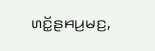ꤛꤢꤩ꤭ꤔꤌꤣ꤬ꤗꤢ꤬,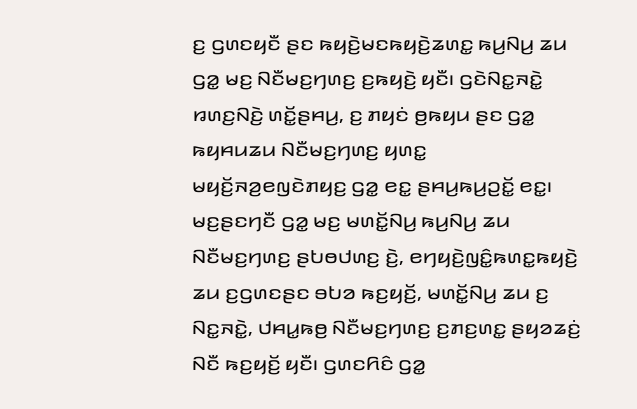ꤢ꤬ ꤞꤛꤢꤟꤢꤪ ꤔꤢ ꤒꤟꤢꤧ꤬ꤗꤢꤒꤟꤢꤧ꤬ꤘꤛꤢ꤭ ꤒꤣ꤬ꤡꤣ꤬ ꤘꤣ ꤞꤤ꤭ ꤗꤢ꤬ ꤡꤢꤪꤗꤢ꤬ꤚꤛꤢ꤬ ꤢ꤬ꤒꤟꤢꤧ꤬ ꤟꤢꤪ꤯ ꤞꤢꤧꤡꤢ꤭ꤏꤢꤧ꤭ ꤙꤛꤢ꤬ꤡꤢꤧ꤬ ꤛꤢꤩ꤭ꤔꤌꤣ꤬, ꤢ꤬ ꤊꤟꤢꤦ ꤥ꤬ꤒꤟꤣ ꤔꤢ ꤞꤤ꤭ ꤒꤟꤌꤣꤘꤣ ꤡꤢꤪꤗꤢ꤬ꤚꤛꤢ꤬ ꤟꤛꤢ꤭ ꤗꤟꤢꤩ꤬ꤏꤤ꤬ꤕꤜꤢꤧꤊꤟꤢ꤬ ꤞꤤ꤭ ꤕꤢ꤭ ꤔꤌꤣ꤬ꤒꤣ꤬ꤑꤢꤩ꤭ ꤕꤢ꤭꤯
ꤗꤢ꤬ꤔꤢꤚꤢꤪ ꤞꤤ꤭ ꤗꤢ꤬ ꤗꤛꤢꤩ꤭ꤡꤣ꤬ ꤒꤣ꤬ꤡꤣ꤬ ꤘꤣ ꤡꤢꤪꤗꤢ꤬ꤚꤛꤢ꤬ ꤔꤝꤥꤓꤛꤢ꤬ ꤢꤧ꤬, ꤕꤚꤟꤢꤧ꤬ꤜꤢꤨ꤭ꤒꤛꤢ꤭ꤒꤟꤢꤧ꤬ ꤘꤣ ꤢ꤬ꤞꤛꤢꤔꤢ ꤋꤝꤤ ꤒꤢ꤬ꤟꤢꤩ꤬, ꤗꤛꤢꤩ꤭ꤡꤣ꤬ ꤘꤣ ꤢ꤬ ꤡꤢ꤭ꤏꤢꤧ꤭, ꤓꤌꤣ꤭ꤒꤥ꤬ ꤡꤢꤪꤗꤢ꤬ꤚꤛꤢ꤬ ꤢ꤬ꤊꤢ꤬ꤛꤢ꤭ ꤔꤟꤤꤘꤢꤦ꤬ ꤡꤢꤪ ꤒꤢ꤬ꤟꤢꤩ꤬ ꤟꤢꤪ꤯ ꤞꤛꤢꤖꤢꤨ ꤞꤤ꤭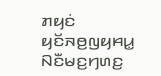ꤊꤟꤢꤦ ꤟꤢꤩꤏꤥ꤬ꤜꤟꤌꤣ꤭ ꤡꤢꤪꤗꤢ꤬ꤚꤛꤢ꤬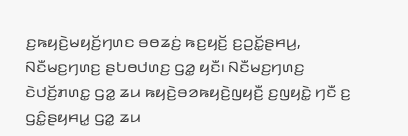ꤢ꤬ꤒꤟꤢꤧ꤬ꤗꤟꤢꤩ꤬ꤚꤛꤢ ꤋꤥꤘꤢꤦ꤬ ꤒꤢ꤬ꤟꤢꤩ꤬ ꤢ꤬ꤑꤢꤩ꤭ꤔꤌꤣ꤬, ꤡꤢꤪꤗꤢ꤬ꤚꤛꤢ꤬ ꤔꤝꤥꤓꤛꤢ꤬ ꤞꤤ꤭ ꤟꤢꤪ꤯ ꤡꤢꤪꤗꤢ꤬ꤚꤛꤢ꤬ ꤢꤧꤓꤢꤩ꤬ꤊꤛꤢ꤭ ꤞꤤ꤭ ꤘꤣ ꤒꤟꤢꤧ꤬ꤋꤤꤒꤟꤢꤧ꤬ꤜꤟꤢꤪ꤬ ꤢ꤬ꤜꤟꤢꤧ꤭ ꤚꤢꤪ ꤢ꤬ ꤞꤢꤨ꤭ꤔꤟꤌꤣ꤭ ꤞꤤ꤭ ꤘꤣ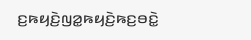ꤢ꤬ꤒꤟꤢꤧ꤬ꤜꤤ꤭ꤒꤟꤢꤧ꤬ꤒꤢ꤬ꤋꤢꤧ꤭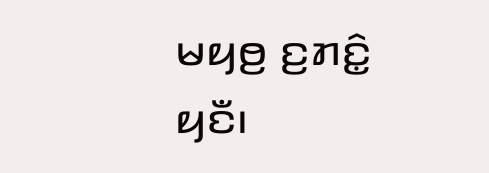ꤗꤟꤥ꤬ ꤢ꤬ꤊꤢꤨ꤭ ꤟꤢꤪ꤯